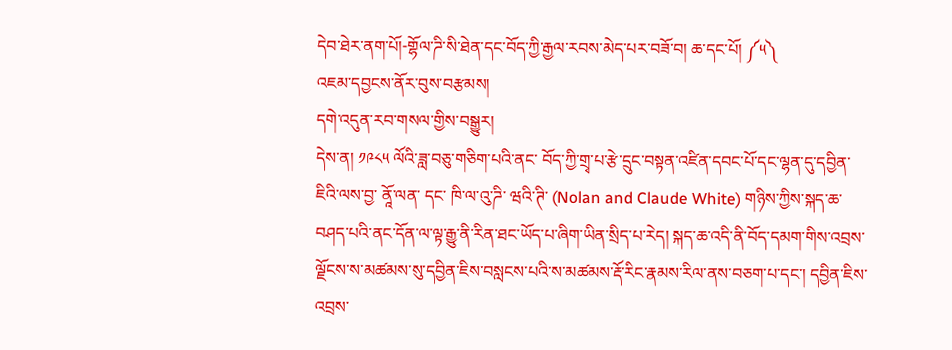དེབ་ཐེར་ནག་པོ།-གྷོལ་ཌི་སི་ཐེན་དང་བོད་ཀྱི་རྒྱལ་རབས་མེད་པར་བཟོ་བ། ཆ་དང་པོ། ༼༥༽
འཇམ་དབྱངས་ནོར་བུས་བརྩམས།
དགེ་འདུན་རབ་གསལ་གྱིས་བསྒྱུར།
དེས་ན། ༡༩༨༥ ལོའི་ཟླ་བཅུ་གཅིག་པའི་ནང་ བོད་ཀྱི་གྲྭ་པ་རྩེ་དྲུང་བསྟན་འཛིན་དབང་པོ་དང་ལྷན་དུ་དབྱིན་ཇིའི་ལས་བྱ་ ནཱོ་ལན་ དང་ ཁི་ལ་འུ་ཌི་ ཝའི་ཊི་ (Nolan and Claude White) གཉིས་ཀྱིས་སྐད་ཆ་བཤད་པའི་ནང་དོན་ལ་ལྟ་རྒྱུ་ནི་རིན་ཐང་ཡོད་པ་ཞིག་ཡིན་སྲིད་པ་རེད། སྐད་ཆ་འདི་ནི་བོད་དམག་གིས་འབྲས་ལྗོངས་ས་མཚམས་སུ་དབྱིན་ཇིས་བསླངས་པའི་ས་མཚམས་རྡོ་རིང་རྣམས་རིལ་ནས་བཅག་པ་དང་། དབྱིན་ཇིས་འབྲས་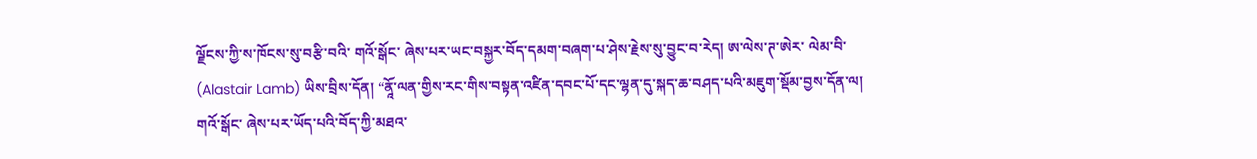ལྗོངས་ཀྱི་ས་ཁོངས་སུ་བརྩི་བའི་ གའོ་སྒོང་ ཞེས་པར་ཡང་བསྐྱར་བོད་དམག་བཞག་པ་ཤེས་རྗེས་སུ་བྱུང་བ་རེད། ཨ་ལེས་ཊ་ཨེར་ ལེམ་བི་ (Alastair Lamb) ཡིས་བྲིས་དོན། “ནཱོ་ལན་གྱིས་རང་གིས་བསྟན་འཛིན་དབང་པོ་དང་ལྷན་དུ་སྐད་ཆ་བཤད་པའི་མཇུག་སྡོམ་བྱས་དོན་ལ། གའོ་སྒོང་ ཞེས་པར་ཡོད་པའི་བོད་ཀྱི་མཐའ་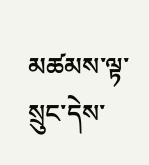མཚམས་ལྟ་སྲུང་དེས་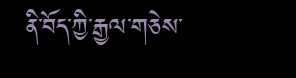ནི་བོད་ཀྱི་རྒྱལ་གཅེས་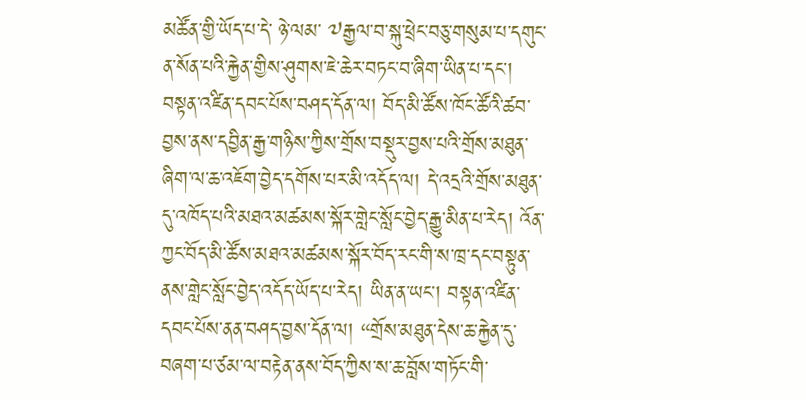མཚོན་གྱི་ཡོད་པ་དེ་ ཉེ་ལམ་ ༧རྒྱལ་བ་སྐུ་ཕྲེང་བཅུ་གསུམ་པ་དགུང་ན་སོན་པའི་རྐྱེན་གྱིས་ཤུགས་ཇེ་ཆེར་བཏང་བ་ཞིག་ཡིན་པ་དང་། བསྟན་འཛིན་དབང་པོས་བཤད་དོན་ལ། བོད་མི་ཚོས་ཁོང་ཚོའི་ཚབ་བྱས་ནས་དབྱིན་རྒྱ་གཉིས་ཀྱིས་གྲོས་བསྡུར་བྱས་པའི་གྲོས་མཐུན་ཞིག་ལ་ཆ་འཇོག་བྱེད་དགོས་པར་མི་འདོད་ལ། དེ་འདྲའི་གྲོས་མཐུན་དུ་འཁོད་པའི་མཐའ་མཚམས་སྐོར་གླེང་སློང་བྱེད་རྒྱུ་མིན་པ་རེད། འོན་ཀྱང་བོད་མི་ཚོས་མཐའ་མཚམས་སྐོར་བོད་རང་གི་ས་ཁྲ་དང་བསྟུན་ནས་གླེང་སློང་བྱེད་འདོད་ཡོད་པ་རེད། ཡིན་ན་ཡང་། བསྟན་འཛིན་དབང་པོས་ནན་བཤད་བྱས་དོན་ལ། “གྲོས་མཐུན་དེས་ཆ་རྐྱེན་དུ་བཞག་པ་ཙམ་ལ་བརྟེན་ནས་བོད་ཀྱིས་ས་ཆ་བློས་གཏོང་གི་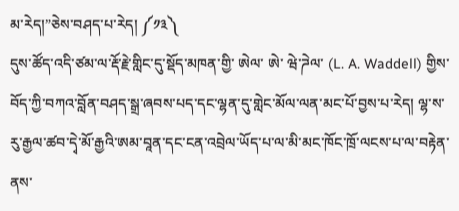མ་རེད།”ཅེས་བཤད་པ་རེད། ༼༡༣༽
དུས་ཚོད་འདི་ཙམ་ལ་རྡོ་རྗེ་གླིང་དུ་སྡོད་མཁན་གྱི་ ཨེལ་ ཨེ་ ཝེ་ཌེལ་ (L. A. Waddell) གྱིས་བོད་ཀྱི་བཀའ་བློན་བཤད་སྒྲ་ཞབས་པད་དང་ལྷན་དུ་གླེང་མོལ་ལན་མང་པོ་བྱས་པ་རེད། ལྷ་ས་རུ་རྒྱལ་ཚབ་དྭེ་མོ་རྒྱའི་ཨམ་བཱན་དང་ངན་འབྲེལ་ཡོད་པ་ལ་མི་མང་ཁོང་ཁྲོ་ལངས་པ་ལ་བརྟེན་ནས་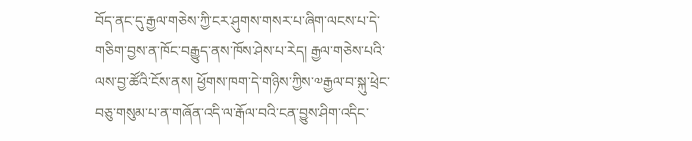བོད་ནང་དུ་རྒྱལ་གཅེས་ཀྱི་ངར་ཤུགས་གསར་པ་ཞིག་ལངས་པ་དེ་གཅིག་བྱས་ན་ཁོང་བརྒྱུད་ནས་ཁོས་ཤེས་པ་རེད། རྒྱལ་གཅེས་པའི་ལས་བྱ་ཚོའི་ངོས་ནས། ཕྱོགས་ཁག་དེ་གཉིས་ཀྱིས་༧རྒྱལ་བ་སྐུ་ཕྲེང་བཅུ་གསུམ་པ་ན་གཞོན་འདི་ལ་རྒོལ་བའི་ངན་བྱུས་ཤིག་འདིང་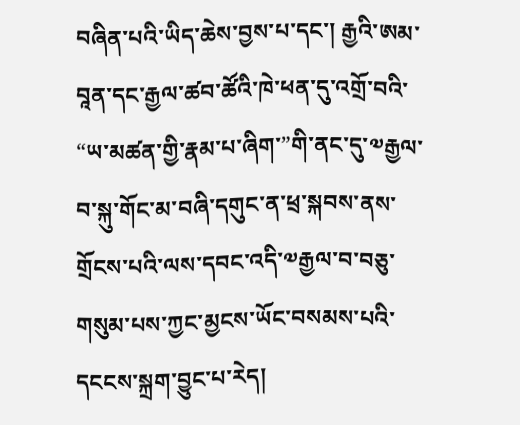བཞིན་པའི་ཡིད་ཆེས་བྱས་པ་དང་། རྒྱའི་ཨམ་བཱན་དང་རྒྱལ་ཚབ་ཚོའི་ཁེ་ཕན་དུ་འགྲོ་བའི་ “ཡ་མཚན་གྱི་རྣམ་པ་ཞིག་”གི་ནང་དུ་༧རྒྱལ་བ་སྐུ་གོང་མ་བཞི་དགུང་ན་ཕྲ་སྐབས་ནས་གྲོངས་པའི་ལས་དབང་འདི་༧རྒྱལ་བ་བཅུ་གསུམ་པས་ཀྱང་མྱངས་ཡོང་བསམས་པའི་དངངས་སྐྲག་བྱུང་པ་རེད།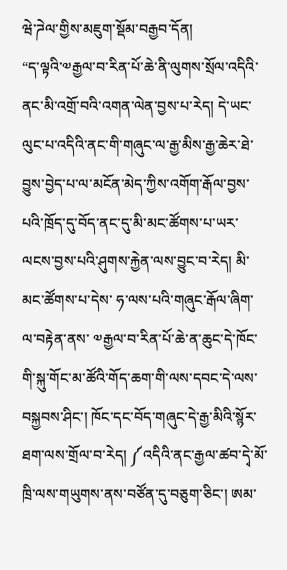ཝེ་ཌེལ་གྱིས་མཇུག་སྡོམ་བརྒྱབ་དོན།
“ད་ལྟའི་༧རྒྱལ་བ་རིན་པོ་ཆེ་ནི་ལུགས་སྲོལ་འདིའི་ནང་མི་འགྲོ་བའི་འགན་ལེན་བྱས་པ་རེད། དེ་ཡང་ལུང་པ་འདིའི་ནང་གི་གཞུང་ལ་རྒྱ་མིས་རྒྱ་ཆེར་ཐེ་བྱུས་བྱེད་པ་ལ་མངོན་མེད་ཀྱིས་འགོག་རྒོལ་བྱས་པའི་ཁྲོད་དུ་བོད་ནང་དུ་མི་མང་ཚོགས་པ་ཡར་ལངས་བྱས་པའི་ཤུགས་རྐྱེན་ལས་བྱུང་བ་རེད། མི་མང་ཚོགས་པ་དེས་ ཧ་ལས་པའི་གཞུང་རྒོལ་ཞིག་ལ་བརྟེན་ནས་ ༧རྒྱལ་བ་རིན་པོ་ཆེ་ན་ཆུང་དེ་ཁོང་གི་སྐུ་གོང་མ་ཚོའི་གོད་ཆག་གི་ལས་དབང་དེ་ལས་བསྐྱབས་ཤིང་། ཁོང་དང་བོད་གཞུང་དེ་རྒྱ་མིའི་སྙོར་ཐག་ལས་གྲོལ་བ་རེད། ༼འདིའི་ནང་རྒྱལ་ཚབ་དྭེ་མོ་ཁྲི་ལས་གཡུགས་ནས་བཙོན་དུ་བཅུག་ཅིང་། ཨམ་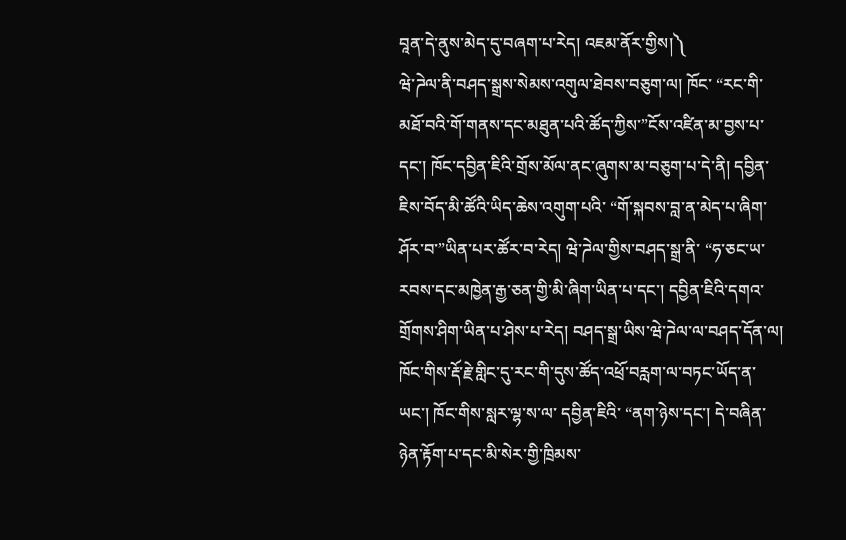བཱན་དེ་ནུས་མེད་དུ་བཞག་པ་རེད། འཇམ་ནོར་གྱིས།༽
ཝེ་ཌེལ་ནི་བཤད་སྒྲས་སེམས་འགུལ་ཐེབས་བཅུག་ལ། ཁོང་ “རང་གི་མཐོ་བའི་གོ་གནས་དང་མཐུན་པའི་ཚོད་ཀྱིས་”ངོས་འཛིན་མ་བྱས་པ་དང་། ཁོང་དབྱིན་ཇིའི་གྲོས་མོལ་ནང་ཞུགས་མ་བཅུག་པ་དེ་ནི། དབྱིན་ཇིས་བོད་མི་ཚོའི་ཡིད་ཆེས་འགུག་པའི་ “གོ་སྐབས་བླ་ན་མེད་པ་ཞིག་ཤོར་བ་”ཡིན་པར་ཚོར་བ་རེད། ཝེ་ཌེལ་གྱིས་བཤད་སྒྲ་ནི་ “ཧ་ཅང་ཡ་རབས་དང་མཁྱེན་རྒྱ་ཅན་གྱི་མི་ཞིག་ཡིན་པ་དང་། དབྱིན་ཇིའི་དགའ་གྲོགས་ཤིག་ཡིན་པ་ཤེས་པ་རེད། བཤད་སྒྲ་ཡིས་ཝེ་ཌེལ་ལ་བཤད་དོན་ལ། ཁོང་གིས་རྡོ་རྗེ་གླིང་དུ་རང་གི་དུས་ཚོད་འཕྲོ་བརླག་ལ་བཏང་ཡོད་ན་ཡང་། ཁོང་གིས་སླར་ལྷ་ས་ལ་ དབྱིན་ཇིའི་ “ནག་ཉེས་དང་། དེ་བཞིན་ཉེན་རྟོག་པ་དང་མི་སེར་གྱི་ཁྲིམས་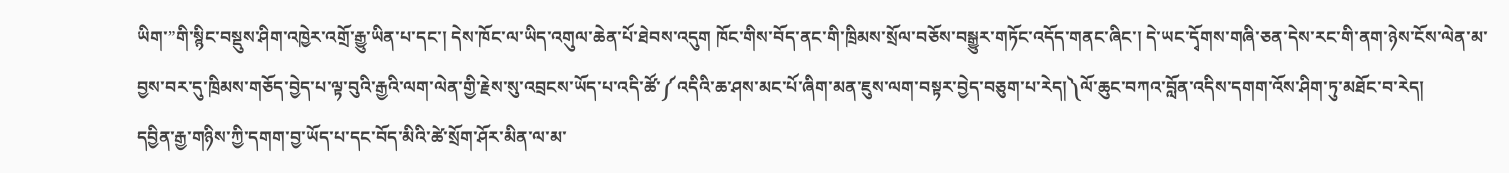ཡིག་”གི་སྙིང་བསྡུས་ཤིག་འཁྱེར་འགྲོ་རྒྱུ་ཡིན་པ་དང་། དེས་ཁོང་ལ་ཡིད་འགུལ་ཆེན་པོ་ཐེབས་འདུག ཁོང་གིས་བོད་ནང་གི་ཁྲིམས་སྲོལ་བཅོས་བསྒྱུར་གཏོང་འདོད་གནང་ཞིང་། དེ་ཡང་དྭོགས་གཞི་ཅན་དེས་རང་གི་ནག་ཉེས་ངོས་ལེན་མ་བྱས་བར་དུ་ཁྲིམས་གཅོད་བྱེད་པ་ལྟ་བུའི་རྒྱའི་ལག་ལེན་གྱི་རྗེས་སུ་འབྲངས་ཡོད་པ་འདི་ཚོ་༼འདིའི་ཆ་ཤས་མང་པོ་ཞིག་མན་ཇུས་ལག་བསྟར་བྱེད་བཅུག་པ་རེད།༽ལོ་ཆུང་བཀའ་བློན་འདིས་དགག་འོས་ཤིག་ཏུ་མཐོང་བ་རེད།
དབྱིན་རྒྱ་གཉིས་ཀྱི་དགག་བྱ་ཡོད་པ་དང་བོད་མིའི་ཚེ་སྲོག་ཤོར་མིན་ལ་མ་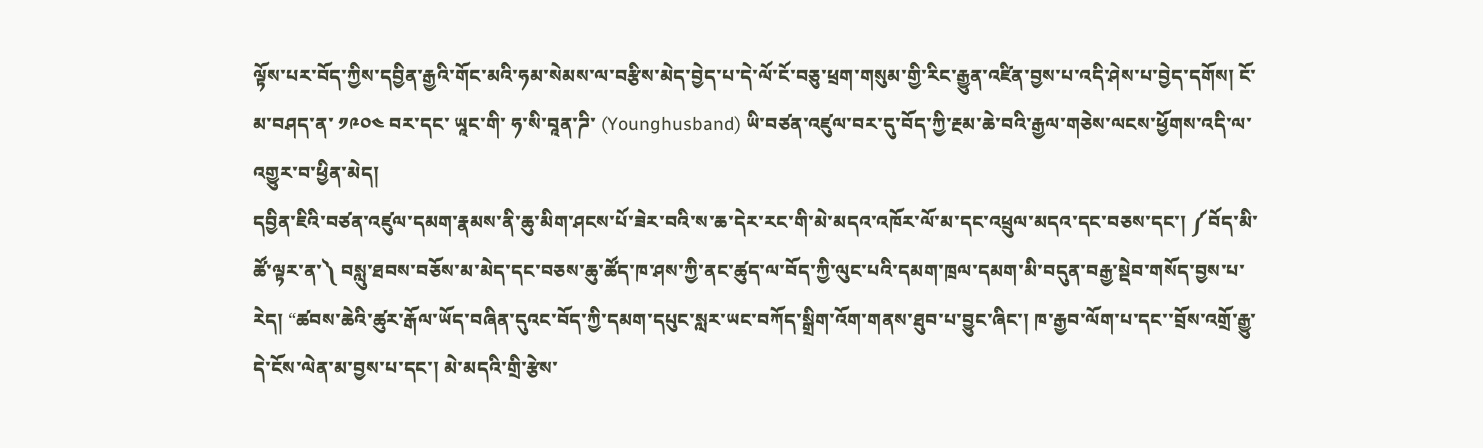ལྟོས་པར་བོད་ཀྱིས་དབྱིན་རྒྱའི་གོང་མའི་ཧམ་སེམས་ལ་བརྩིས་མེད་བྱེད་པ་དེ་ལོ་ངོ་བཅུ་ཕྲག་གསུམ་གྱི་རིང་རྒྱུན་འཛིན་བྱས་པ་འདི་ཤེས་པ་བྱེད་དགོས། ངོ་མ་བཤད་ན་ ༡༩༠༤ བར་དང་ ཡཱང་གི་ ཧ་སི་བཱན་ཌི་ (Younghusband) ཡི་བཙན་འཛུལ་བར་དུ་བོད་ཀྱི་རྔམ་ཆེ་བའི་རྒྱལ་གཅེས་ལངས་ཕྱོགས་འདི་ལ་འགྱུར་བ་ཕྱིན་མེད།
དབྱིན་ཇིའི་བཙན་འཛུལ་དམག་རྣམས་ནི་ཆུ་མིག་ཤངས་པོ་ཟེར་བའི་ས་ཆ་དེར་རང་གི་མེ་མདའ་འཁོར་ལོ་མ་དང་འཕྲུལ་མདའ་དང་བཅས་དང་། ༼བོད་མི་ཚོ་ལྟར་ན་༽ བསླུ་ཐབས་བཅོས་མ་མེད་དང་བཅས་ཆུ་ཚོད་ཁ་ཤས་ཀྱི་ནང་ཚུད་ལ་བོད་ཀྱི་ལུང་པའི་དམག་ཁྲལ་དམག་མི་བདུན་བརྒྱ་སྡེབ་གསོད་བྱས་པ་རེད། “ཚབས་ཆེའི་ཚུར་རྒོལ་ཡོད་བཞིན་དུའང་བོད་ཀྱི་དམག་དཔུང་སླར་ཡང་བཀོད་སྒྲིག་འོག་གནས་ཐུབ་པ་བྱུང་ཞིང་། ཁ་རྒྱབ་ལོག་པ་དང་་བྲོས་འགྲོ་རྒྱུ་དེ་ངོས་ལེན་མ་བྱས་པ་དང་། མེ་མདའི་གྲི་རྩེས་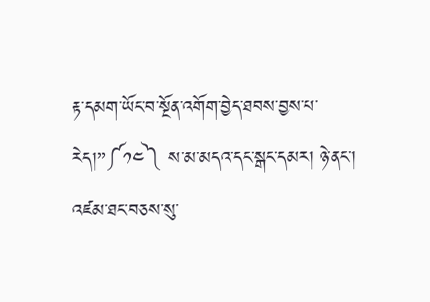རྟ་དམག་ཡོང་བ་སྔོན་འགོག་བྱེད་ཐབས་བྱས་པ་རེད།”༼༡༤༽ ས་མ་མདའ་དང་སྒང་དམར། ཉེ་ནང་། འཛམ་ཐང་བཅས་སུ་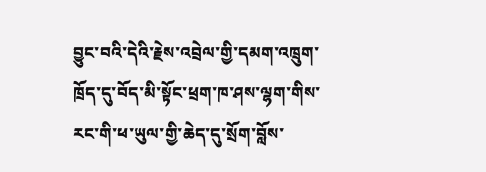བྱུང་བའི་དེའི་རྗེས་འབྲེལ་གྱི་དམག་འཁྲུག་ཁྲོད་དུ་བོད་མི་སྟོང་ཕྲག་ཁ་ཤས་ལྷག་གིས་རང་གི་ཕ་ཡུལ་གྱི་ཆེད་དུ་སྲོག་བློས་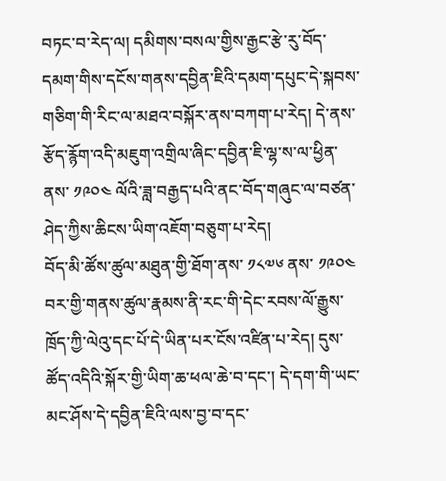བཏང་བ་རེད་ལ། དམིགས་བསལ་གྱིས་རྒྱང་རྩེ་རུ་བོད་དམག་གིས་དངོས་གནས་དབྱིན་ཇིའི་དམག་དཔུང་དེ་སྐབས་གཅིག་གི་རིང་ལ་མཐའ་བསྐོར་ནས་བཀག་པ་རེད། དེ་ནས་རྩོད་རྙོག་འདི་མཇུག་འགྲིལ་ཞིང་དབྱིན་ཇི་ལྷ་ས་ལ་ཕྱིན་ནས་ ༡༩༠༤ ལོའི་ཟླ་བརྒྱད་པའི་ནང་བོད་གཞུང་ལ་བཙན་ཤེད་ཀྱིས་ཆིངས་ཡིག་འཇོག་བཅུག་པ་རེད།
བོད་མི་ཚོས་ཚུལ་མཐུན་གྱི་ཐོག་ནས་ ༡༨༧༦ ནས་ ༡༩༠༤ བར་གྱི་གནས་ཚུལ་རྣམས་ནི་རང་གི་དེང་རབས་ལོ་རྒྱུས་ཁྲོད་ཀྱི་ལེའུ་དང་པོ་དེ་ཡིན་པར་ངོས་འཛིན་པ་རེད། དུས་ཚོད་འདིའི་སྐོར་གྱི་ཡིག་ཆ་ཕལ་ཆེ་བ་དང་། དེ་དག་གི་ཡང་མང་ཤོས་དེ་དབྱིན་ཇིའི་ལས་བྱ་བ་དང་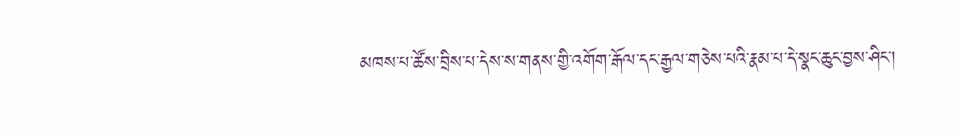མཁས་པ་ཚོས་བྲིས་པ་དེས་ས་གནས་གྱི་འགོག་རྒོལ་དང་རྒྱལ་གཅེས་པའི་རྣམ་པ་དེ་སྣང་ཆུང་བྱས་ཤིང་།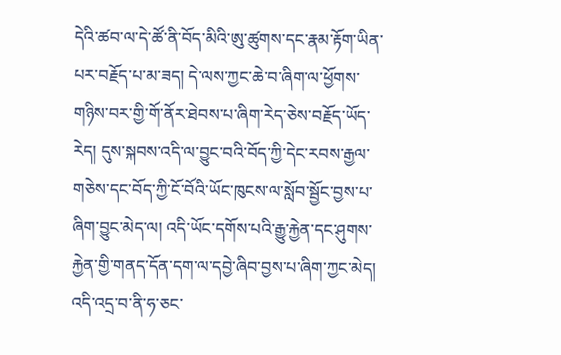དེའི་ཚབ་ལ་དེ་ཚོ་ནི་བོད་མིའི་ཨུ་ཚུགས་དང་རྣམ་རྟོག་ཡིན་པར་བརྗོད་པ་མ་ཟད། དེ་ལས་ཀྱང་ཆེ་བ་ཞིག་ལ་ཕྱོགས་གཉིས་བར་གྱི་གོ་ནོར་ཐེབས་པ་ཞིག་རེད་ཅེས་བརྗོད་ཡོད་རེད། དུས་སྐབས་འདི་ལ་བྱུང་བའི་བོད་ཀྱི་དེང་རབས་རྒྱལ་གཅེས་དང་བོད་ཀྱི་ངོ་བོའི་ཡོང་ཁུངས་ལ་སློབ་སྦྱོང་བྱས་པ་ཞིག་བྱུང་མེད་ལ། འདི་ཡོང་དགོས་པའི་རྒྱུ་རྐྱེན་དང་ཤུགས་རྐྱེན་གྱི་གནད་དོན་དག་ལ་དབྱེ་ཞིབ་བྱས་པ་ཞིག་ཀྱང་མེད། འདི་འདྲ་བ་ནི་ཧ་ཅང་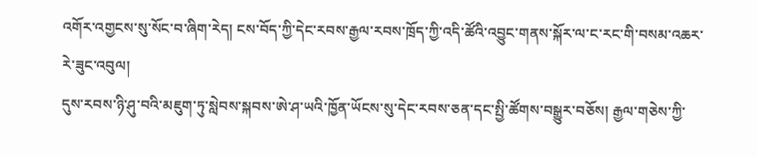འགོར་འགྱངས་སུ་སོང་བ་ཞིག་རེད། ངས་བོད་ཀྱི་དེང་རབས་རྒྱལ་རབས་ཁྲོད་ཀྱི་འདི་ཚོའི་འབྱུང་གནས་སྐོར་ལ་ང་རང་གི་བསམ་འཆར་རེ་ཟུང་འབུལ།
དུས་རབས་ཉི་ཤུ་བའི་མཇུག་ཏུ་སླེབས་སྐབས་ཨེ་ཤ་ཡའི་ཁྱོན་ཡོངས་སུ་དེང་རབས་ཅན་དང་སྤྱི་ཚོགས་བསྒྱུར་བཅོས། རྒྱལ་གཅེས་ཀྱི་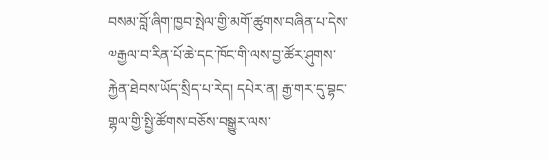བསམ་བློ་ཞིག་ཁྱབ་སྤེལ་གྱི་མགོ་ཚུགས་བཞིན་པ་དེས་༧རྒྱལ་བ་རིན་པོ་ཆེ་དང་ཁོང་གི་ལས་བྱ་ཚོར་ཤུགས་རྐྱེན་ཐེབས་ཡོད་སྲིད་པ་རེད། དཔེར་ན། རྒྱ་གར་དུ་བྷང་གྷལ་གྱི་སྤྱི་ཚོགས་བཅོས་བསྒྱུར་ལས་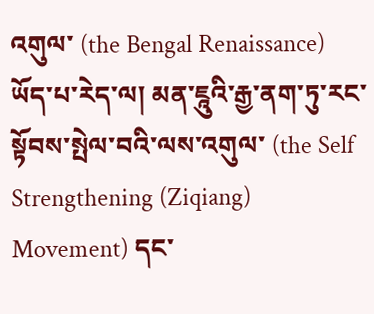འགུལ་ (the Bengal Renaissance) ཡོད་པ་རེད་ལ། མན་ཇཱུའི་རྒྱ་ནག་ཏུ་རང་སྟོབས་སྤེལ་བའི་ལས་འགུལ་ (the Self Strengthening (Ziqiang) Movement) དང་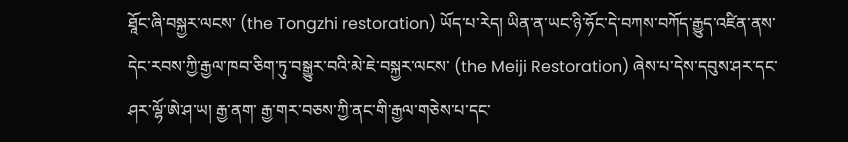ཐཱོང་ཞི་བསྐྱར་ལངས་ (the Tongzhi restoration) ཡོད་པ་རེད། ཡིན་ན་ཡང་ཉི་ཧོང་དེ་བཀས་བཀོད་རྒྱུད་འཛིན་ནས་དེང་རབས་ཀྱི་རྒྱལ་ཁབ་ཅིག་ཏུ་བསྒྱུར་བའི་མེ་ཇེ་བསྐྱར་ལངས་ (the Meiji Restoration) ཞེས་པ་དེས་དབུས་ཤར་དང་ཤར་ལྷོ་ཨེ་ཤ་ཡ། རྒྱ་ནག་ རྒྱ་གར་བཅས་ཀྱི་ནང་གི་རྒྱལ་གཅེས་པ་དང་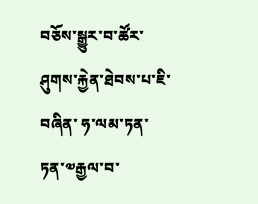བཅོས་སྒྱུར་བ་ཚོར་ཤུགས་རྐྱེན་ཐེབས་པ་ཇི་བཞིན་ ཧ་ལམ་ཏན་ཏན་༧རྒྱལ་བ་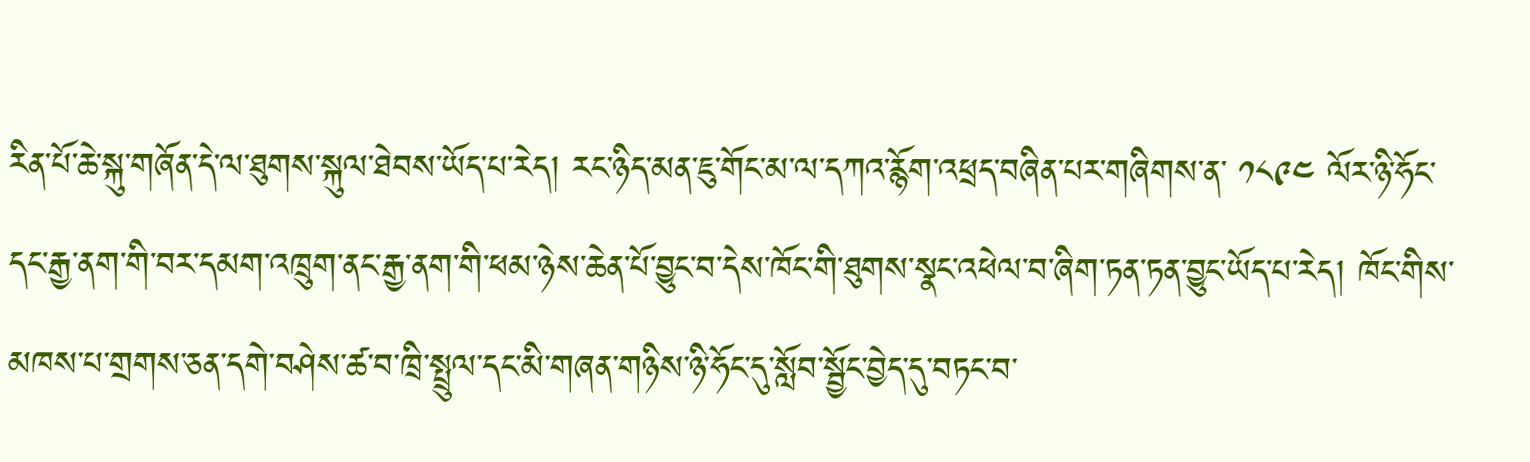རིན་པོ་ཆེ་སྐུ་གཞོན་དེ་ལ་ཐུགས་སྐུལ་ཐེབས་ཡོད་པ་རེད། རང་ཉིད་མན་ཇུ་གོང་མ་ལ་དཀའ་རྙོག་འཕྲད་བཞིན་པར་གཞིགས་ན་ ༡༨༩༤ ལོར་ཉི་ཧོང་དང་རྒྱ་ནག་གི་བར་དམག་འཁྲུག་ནང་རྒྱ་ནག་གི་ཕམ་ཉེས་ཆེན་པོ་བྱུང་བ་དེས་ཁོང་གི་ཐུགས་སྣང་འཕེལ་བ་ཞིག་ཏན་ཏན་བྱུང་ཡོད་པ་རེད། ཁོང་གིས་མཁས་པ་གྲགས་ཅན་དགེ་བཤེས་ཚ་བ་ཁྲི་སྤྲུལ་དང་མི་གཞན་གཉིས་ཉི་ཧོང་དུ་སློབ་སྦྱོང་བྱེད་དུ་བཏང་བ་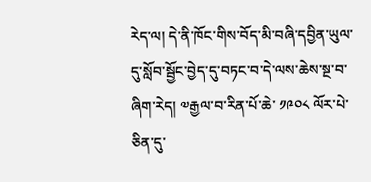རེད་ལ། དེ་ནི་ཁོང་གིས་བོད་མི་བཞི་དབྱིན་ཡུལ་དུ་སློབ་སྦྱོང་བྱེད་དུ་བཏང་བ་དེ་ལས་ཆེས་སྔ་བ་ཞིག་རེད། ༧རྒྱལ་བ་རིན་པོ་ཆེ་ ༡༩༠༨ ལོར་པེ་ཅིན་དུ་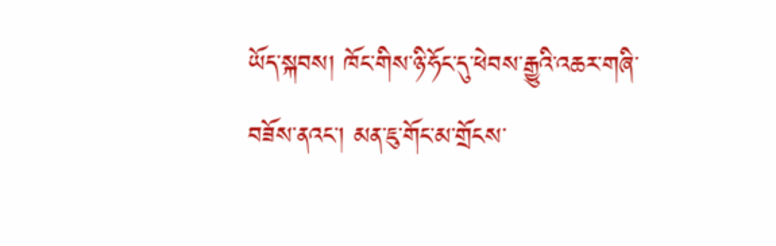ཡོད་སྐབས། ཁོང་གིས་ཉི་ཧོང་དུ་ཕེབས་རྒྱུའི་འཆར་གཞི་བཟོས་ནའང་། མན་ཇུ་གོང་མ་གྲོངས་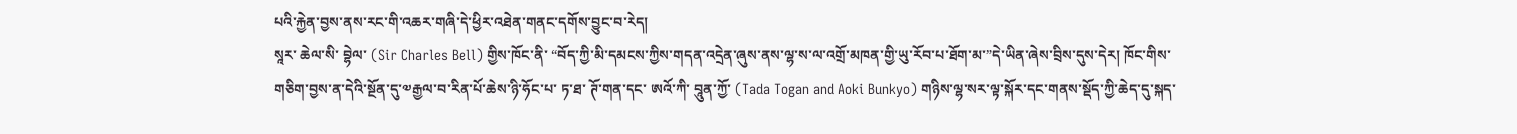པའི་རྐྱེན་བྱས་ནས་རང་གི་འཆར་གཞི་དེ་ཕྱིར་འཐེན་གནང་དགོས་བྱུང་བ་རེད།
སཱར་ ཆེལ་སི་ བྷེལ་ (Sir Charles Bell) གྱིས་ཁོང་ནི་ “བོད་ཀྱི་མི་དམངས་ཀྱིས་གདན་འདྲེན་ཞུས་ནས་ལྷ་ས་ལ་འགྲོ་མཁན་གྱི་ཡུ་རོབ་པ་ཐོག་མ་”དེ་ཡིན་ཞེས་བྲིས་དུས་དེར། ཁོང་གིས་གཅིག་བྱས་ན་དེའི་སྔོན་དུ་༧རྒྱལ་བ་རིན་པོ་ཆེས་ཉི་ཧོང་པ་ ཏ་ཐ་ ཊོ་གན་དང་ ཨའོ་ཀི་ བཱུན་ཀྱོ་ (Tada Togan and Aoki Bunkyo) གཉིས་ལྷ་སར་ལྟ་སྐོར་དང་གནས་སྡོད་ཀྱི་ཆེད་དུ་སྐད་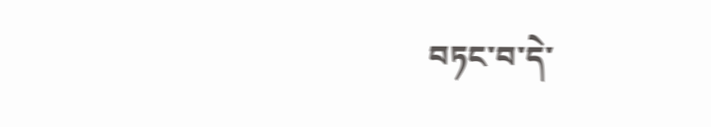བཏང་བ་དེ་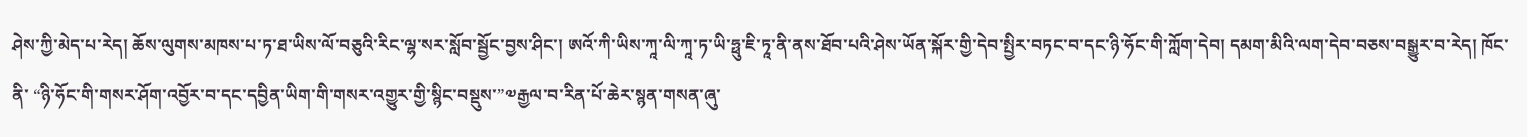ཤེས་ཀྱི་མེད་པ་རེད། ཆོས་ལུགས་མཁས་པ་ཏ་ཐ་ཡིས་ལོ་བཅུའི་རིང་ལྷ་སར་སློབ་སྦྱོང་བྱས་ཤིང་། ཨའོ་ཀི་ཡིས་ཀཱ་ལི་ཀཱ་ཏ་ཡི་ཧྥུ་ཇི་ཏཱ་ནི་ནས་ཐོབ་པའི་ཤེས་ཡོན་སྐོར་གྱི་དེབ་སྤྱིར་བཏང་བ་དང་ཉི་ཧོང་གི་ཀློག་དེབ། དམག་མིའི་ལག་དེབ་བཅས་བསྒྱུར་བ་རེད། ཁོང་ནི་ “ཉི་ཧོང་གི་གསར་ཤོག་འབྱོར་བ་དང་དབྱིན་ཡིག་གི་གསར་འགྱུར་གྱི་སྙིང་བསྡུས་”༧རྒྱལ་བ་རིན་པོ་ཆེར་སྙན་གསན་ཞུ་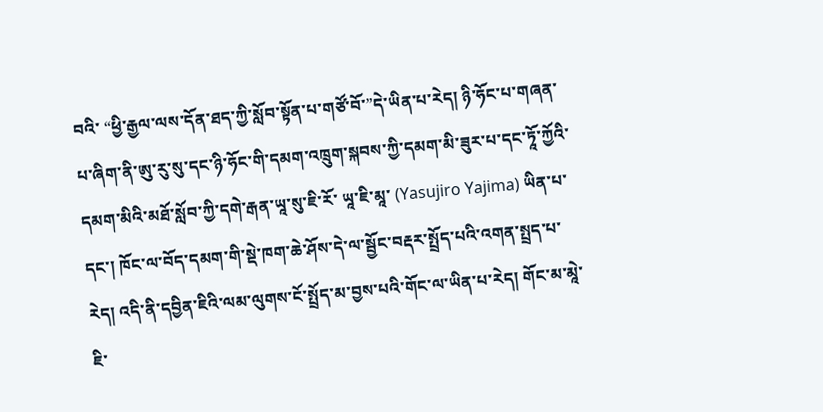བའི་ “ཕྱི་རྒྱལ་ལས་དོན་ཐད་ཀྱི་སློབ་སྟོན་པ་གཙོ་བོ་”དེ་ཡིན་པ་རེད། ཉི་ཧོང་པ་གཞན་པ་ཞིག་ནི་ཨུ་རུ་སུ་དང་ཉི་ཧོང་གི་དམག་འཁྲུག་སྐབས་ཀྱི་དམག་མི་ཟུར་པ་དང་ཏཱོ་ཀྱོའི་དམག་མིའི་མཐོ་སློབ་ཀྱི་དགེ་རྒན་ཡཱ་སུ་ཇི་རོ་ ཡཱ་ཇི་མཱ་ (Yasujiro Yajima) ཡིན་པ་དང་། ཁོང་ལ་བོད་དམག་གི་སྡེ་ཁག་ཆེ་ཤོས་དེ་ལ་སྦྱོང་བརྡར་སྤྲོད་པའི་འགན་སྤྲད་པ་རེད། འདི་ནི་དབྱིན་ཇིའི་ལམ་ལུགས་ངོ་སྤྲོད་མ་བྱས་པའི་གོང་ལ་ཡིན་པ་རེད། གོང་མ་མཱེ་ཇི་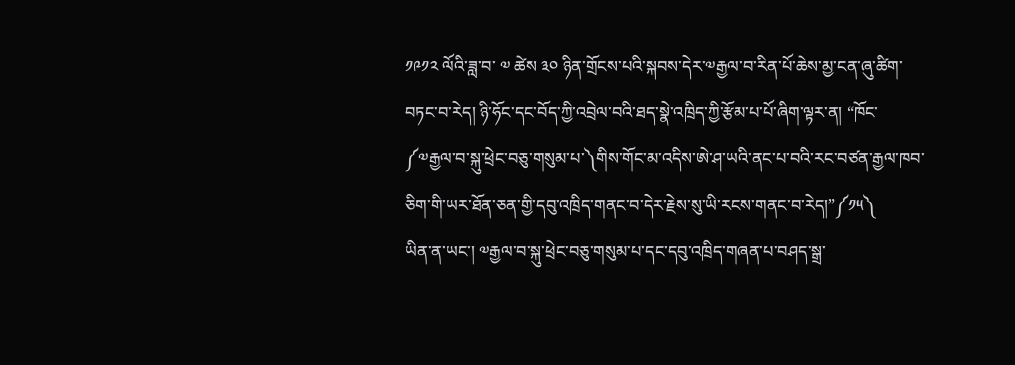༡༩༡༢ ལོའི་ཟླ་བ་ ༧ ཚེས ༣༠ ཉིན་གྲོངས་པའི་སྐབས་དེར་༧རྒྱལ་བ་རིན་པོ་ཆེས་མྱ་ངན་ཞུ་ཚིག་བཏང་བ་རེད། ཉི་ཧོང་དང་བོད་ཀྱི་འབྲེལ་བའི་ཐད་སྣེ་འཁྲིད་ཀྱི་རྩོམ་པ་པོ་ཞིག་ལྟར་ན། “ཁོང་ ༼༧རྒྱལ་བ་སྐུ་ཕྲེང་བཅུ་གསུམ་པ་༽གིས་གོང་མ་འདིས་ཨེ་ཤ་ཡའི་ནང་པ་བའི་རང་བཙན་རྒྱལ་ཁབ་ཅིག་གི་ཡར་ཐོན་ཅན་གྱི་དབུ་འཁྲིད་གནང་བ་དེར་རྗེས་སུ་ཡི་རངས་གནང་བ་རེད།”༼༡༥༽
ཡིན་ན་ཡང་། ༧རྒྱལ་བ་སྐུ་ཕྲེང་བཅུ་གསུམ་པ་དང་དབུ་འཁྲིད་གཞན་པ་བཤད་སྒྲ་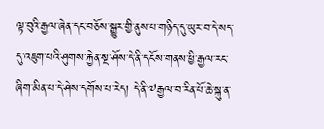ལྟ་བུའི་རྒྱལ་ཞེན་དང་བཅོས་སྒྱུར་གྱི་ནུས་པ་གཉིད་དུ་ཡུར་བ་དེ་སད་དུ་འཇུག་པའི་ཤུགས་རྐྱེན་སྔ་ཤོས་དེ་ནི་དངོས་གནས་ཕྱི་རྒྱལ་རང་ཞིག་མིན་པ་དེ་ཤེས་དགོས་པ་རེད། དེ་ནི་༧རྒྱལ་བ་རིན་པོ་ཆེ་སྐུ་ན་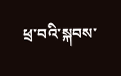ཕྲ་བའི་སྐབས་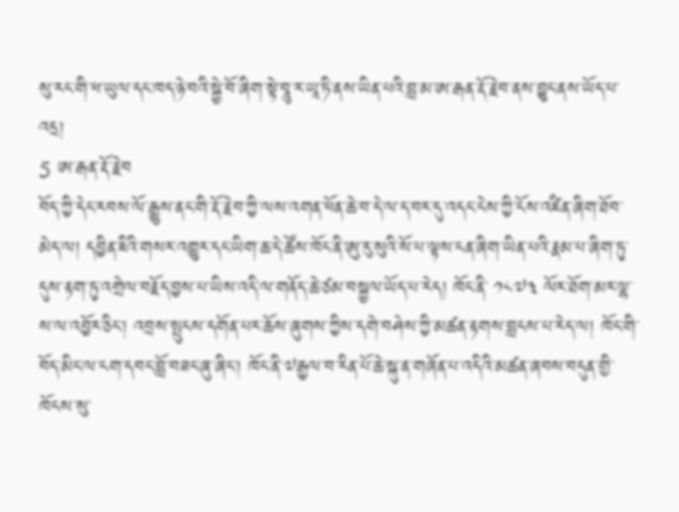སུ་རང་གི་ཕ་ཡུལ་དང་ཁད་ཉེ་བའི་སྐྱེ་བོ་ཞིག་སྟེ་བཱུ་ར་ཡཱ་ཏི་ནས་ཡིན་པའི་བླ་མ་ཨ་རྒན་རྡོ་རྗེབ་ནས་བྱུང་ནས་ཡོད་པ་འདྲ།
5 ཨ་རྒན་རྡོ་རྗེབ
བོད་ཀྱི་དེང་རབས་ལོ་རྒྱུས་ནང་གི་རྡོ་རྗེབ་ཀྱི་ལས་འགན་ཕོན་ཆེ་བ་དེ་ལ་ད་བར་དུ་འདང་ངེས་ཀྱི་ངོས་འཛིན་ཞིག་ཐོབ་མེད་ལ། དབྱིན་ཇིའི་གསར་འགྱུར་དང་ཡིག་ཆ་དེ་ཚོས་ཁོང་ནི་ཨུ་རུ་སུའི་སོ་པ་ལྟས་ངན་ཞིག་ཡིན་པའི་རྣམ་པ་ཞིག་ཏུ་དུས་རྟག་ཏུ་འགྲེལ་བརྗོད་བྱས་པ་ཡིས་འདི་ལ་གནོད་ཆེ་ཙམ་བསྐྱལ་ཡོད་པ་རེད། ཁོང་ནི་ ༡༨༧༣ ལོར་ཐོག་མར་ལྷ་ས་ལ་འབྱོར་ཅིང་། འབྲས་སྤུངས་དགོན་པར་ཆོས་ཞུགས་ཀྱིས་དགེ་བཤེས་ཀྱི་མཚན་རྟགས་བླངས་པ་རེད་ལ། ཁོང་གི་བོད་མིང་ལ་ངག་དབང་བློ་བཟང་ཞུ་ཞིང་། ཁོང་ནི་༧རྒྱལ་བ་རིན་པོ་ཆེ་སྐུ་ན་གཞོན་པ་འདིའི་མཚན་ཞབས་བདུན་གྱི་ཁོངས་སུ་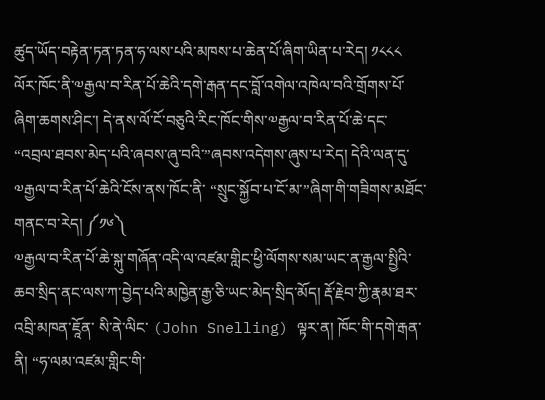ཚུད་ཡོད་བརྟེན་ཏན་ཏན་ཧ་ལས་པའི་མཁས་པ་ཆེན་པོ་ཞིག་ཡིན་པ་རེད། ༡༨༨༨ ལོར་ཁོང་ནི་༧རྒྱལ་བ་རིན་པོ་ཆེའི་དགེ་རྒན་དང་བློ་འགེལ་འཁེལ་བའི་གྲོགས་པོ་ཞིག་ཆགས་ཤིང་། དེ་ནས་ལོ་ངོ་བཅུའི་རིང་ཁོང་གིས་༧རྒྱལ་བ་རིན་པོ་ཆེ་དང་ “འབྲལ་ཐབས་མེད་པའི་ཞབས་ཞུ་བའི་”ཞབས་འདེགས་ཞུས་པ་རེད། དེའི་ལན་དུ་༧རྒྱལ་བ་རིན་པོ་ཆེའི་ངོས་ནས་ཁོང་ནི་ “སྲུང་སྐྱོབ་པ་ངོ་མ་”ཞིག་གི་གཟིགས་མཐོང་གནང་བ་རེད། ༼༡༦༽
༧རྒྱལ་བ་རིན་པོ་ཆེ་སྐུ་གཞོན་འདི་ལ་འཛམ་གླིང་ཕྱི་ལོགས་སམ་ཡང་ན་རྒྱལ་སྤྱིའི་ཆབ་སྲིད་ནང་ལས་ཀ་བྱེད་པའི་མཁྱེན་རྒྱ་ཅི་ཡང་མེད་སྲིད་མོད། རྡོ་རྗེབ་ཀྱི་རྣམ་ཐར་འབྲི་མཁན་ཇཱོན་ སི་ནེ་ལིང་ (John Snelling) ལྟར་ན། ཁོང་གི་དགེ་རྒན་ནི། “ཧ་ལམ་འཛམ་གླིང་གི་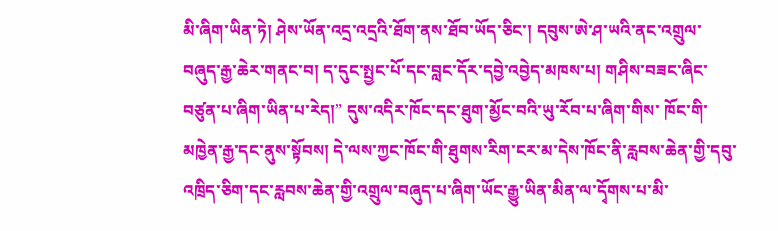མི་ཞིག་ཡིན་ཏེ། ཤེས་ཡོན་འདྲ་འདྲའི་ཐོག་ནས་ཐོབ་ཡོད་ཅིང་། དབུས་ཨེ་ཤ་ཡའི་ནང་འགྲུལ་བཞུད་རྒྱ་ཆེར་གནང་བ། ད་དུང་སྤྱང་པོ་དང་བླང་དོར་དབྱེ་འབྱེད་མཁས་པ། གཤིས་བཟང་ཞིང་བཙུན་པ་ཞིག་ཡིན་པ་རེད།” དུས་འདིར་ཁོང་དང་ཐུག་མྱོང་བའི་ཡུ་རོབ་པ་ཞིག་གིས་ ཁོང་གི་མཁྱེན་རྒྱ་དང་ནུས་སྟོབས། དེ་ལས་ཀྱང་ཁོང་གི་ཐུགས་རིག་ངར་མ་དེས་ཁོང་ནི་རླབས་ཆེན་གྱི་དབུ་འཁྲིད་ཅིག་དང་རླབས་ཆེན་གྱི་འགྲུལ་བཞུད་པ་ཞིག་ཡོང་རྒྱུ་ཡིན་མིན་ལ་དྭོགས་པ་མི་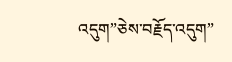འདུག”ཅེས་བརྗོད་འདུག”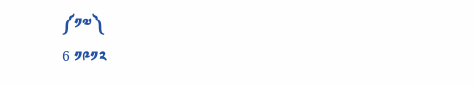༼༡༧༽
6 ༡༩༡༢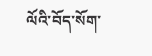ལོའི་བོད་སོག་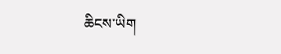ཆིངས་ཡིག